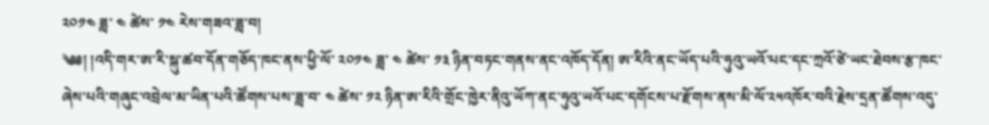༢༠༡༤ ཟླ་ ༤ ཚེས་ ༡༤ རེས་གཟའ་ཟླ་བ།
༄༅། །འདི་གར་ཨ་རི་སྐུ་ཚབ་དོན་གཅོད་ཁང་ནས་ཕྱི་ལོ་ ༢༠༡༤ ཟླ་ ༤ ཚེས་ ༡༣ ཉིན་བཏང་གནས་ནང་འཁོད་དོན། ཨ་རིའི་ནང་ཡོད་པའི་ཧུའུ་ཡའོ་པང་དང་ཀྲའོ་ཙེ་ཡང་ཐེབས་རྩ་ཁང་ཞེས་པའི་གཞུང་འབྲེལ་མ་ཡིན་པའི་ཚོགས་པས་ཟླ་བ་ ༤ ཚེས་ ༡༢ ཉིན་ཨ་རིའི་གྲོང་ཁྱེར་ནིའུ་ཡོཀ་ནང་ཧུའུ་ཡའོ་པང་དགོངས་པ་རྫོགས་ནས་མི་ལོ་༢༥འཁོར་བའི་རྗེས་དྲན་ཚོགས་འདུ་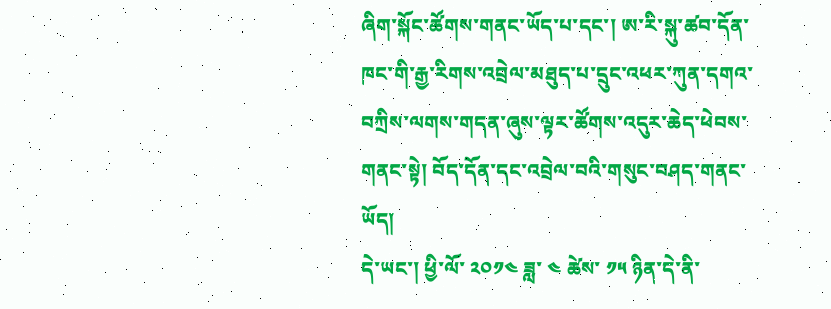ཞིག་སྐོང་ཚོགས་གནང་ཡོད་པ་དང་། ཨ་རི་སྐུ་ཚབ་དོན་ཁང་གི་རྒྱ་རིགས་འབྲེལ་མཐུད་པ་དྲུང་འཕར་ཀུན་དགའ་བཀྲིས་ལགས་གདན་ཞུས་ལྟར་ཚོགས་འདུར་ཆེད་ཕེབས་གནང་སྟེ། བོད་དོན་དང་འབྲེལ་བའི་གསུང་བཤད་གནང་ཡོད།
དེ་ཡང་། ཕྱི་ལོ་ ༢༠༡༤ ཟླ་ ༤ ཚེས་ ༡༥ ཉིན་དེ་ནི་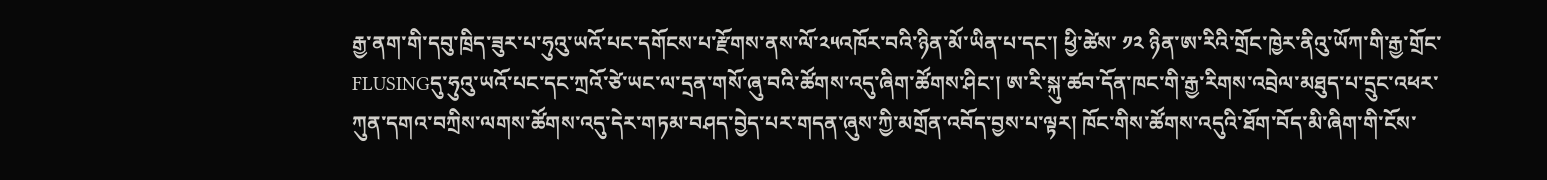རྒྱ་ནག་གི་དབུ་ཁྲིད་ཟུར་པ་ཧུའུ་ཡའོ་པང་དགོངས་པ་རྫོགས་ནས་ལོ་༢༥འཁོར་བའི་ཉིན་མོ་ཡིན་པ་དང་། ཕྱི་ཚེས་ ༡༢ ཉིན་ཨ་རིའི་གྲོང་ཁྱེར་ནིའུ་ཡོཀ་གི་རྒྱ་གྲོང་ FLUSINGདུ་ཧུའུ་ཡའོ་པང་དང་ཀྲའོ་ཙེ་ཡང་ལ་དྲན་གསོ་ཞུ་བའི་ཚོགས་འདུ་ཞིག་ཚོགས་ཤིང་། ཨ་རི་སྐུ་ཚབ་དོན་ཁང་གི་རྒྱ་རིགས་འབྲེལ་མཐུད་པ་དྲུང་འཕར་ཀུན་དགའ་བཀྲིས་ལགས་ཚོགས་འདུ་དེར་གཏམ་བཤད་བྱེད་པར་གདན་ཞུས་ཀྱི་མགྲོན་འབོད་བྱས་པ་ལྟར། ཁོང་གིས་ཚོགས་འདུའི་ཐོག་བོད་མི་ཞིག་གི་ངོས་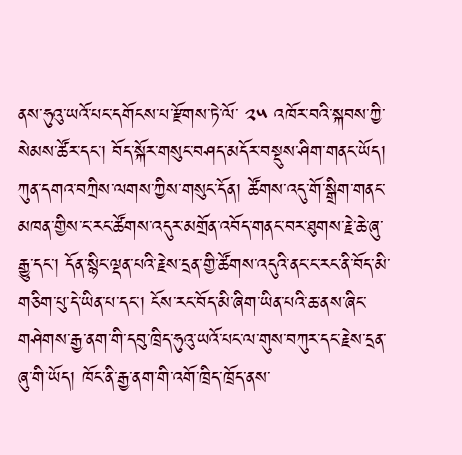ནས་ཧུའུ་ཡའོ་པང་དགོངས་པ་རྫོགས་ཏེ་ལོ་ ༢༥ འཁོར་བའི་སྐབས་ཀྱི་སེམས་ཚོར་དང་། བོད་སྐོར་གསུང་བཤད་མདོར་བསྡུས་ཤིག་གནང་ཡོད།
ཀུན་དགའ་བཀྲིས་ལགས་ཀྱིས་གསུང་དོན། ཚོགས་འདུ་གོ་སྒྲིག་གནང་མཁན་གྱིས་ང་རང་ཚོགས་འདུར་མགྲོན་འབོད་གནང་བར་ཐུགས་རྗེ་ཆེ་ཞུ་རྒྱུ་དང་། དོན་སྙིང་ལྡན་པའི་རྗེས་དྲན་གྱི་ཚོགས་འདུའི་ནང་ང་རང་ནི་བོད་མི་གཅིག་པུ་དེ་ཡིན་པ་དང་། ངོས་རང་བོད་མི་ཞིག་ཡིན་པའི་ཆ་ནས་ཞིང་གཤེགས་རྒྱ་ནག་གི་དབུ་ཁྲིད་ཧུའུ་ཡའོ་པང་ལ་གུས་བཀུར་དང་རྗེས་དྲན་ཞུ་གི་ཡོད། ཁོང་ནི་རྒྱ་ནག་གི་འགོ་ཁྲིད་ཁྲོད་ནས་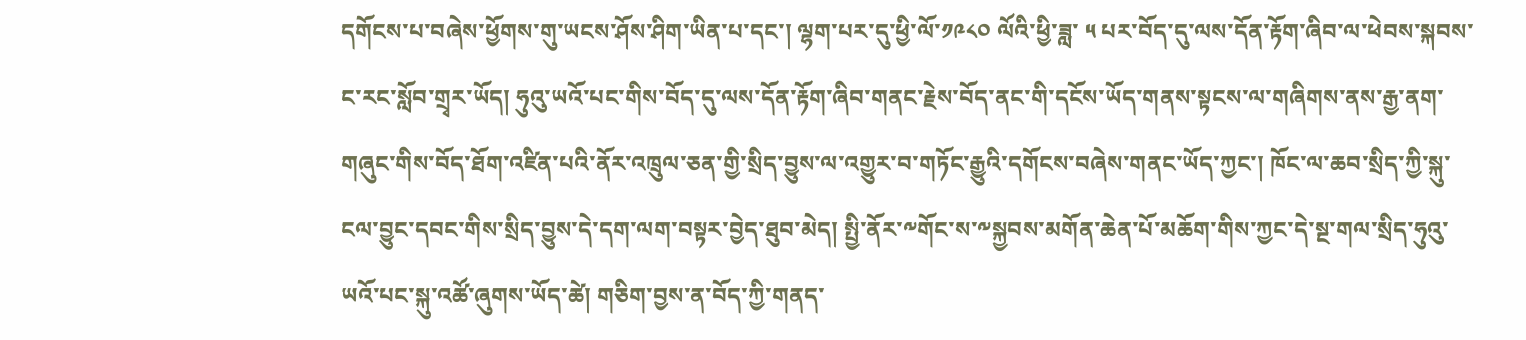དགོངས་པ་བཞེས་ཕྱོགས་གུ་ཡངས་ཤོས་ཤིག་ཡིན་པ་དང་། ལྷག་པར་དུ་ཕྱི་ལོ་༡༩༨༠ ལོའི་ཕྱི་ཟླ་ ༥ པར་བོད་དུ་ལས་དོན་རྟོག་ཞིབ་ལ་ཕེབས་སྐབས་ང་རང་སློབ་གྲྭར་ཡོད། ཧུའུ་ཡའོ་པང་གིས་བོད་དུ་ལས་དོན་རྟོག་ཞིབ་གནང་རྗེས་བོད་ནང་གི་དངོས་ཡོད་གནས་སྟངས་ལ་གཞིགས་ནས་རྒྱ་ནག་གཞུང་གིས་བོད་ཐོག་འཛིན་པའི་ནོར་འཁྲུལ་ཅན་གྱི་སྲིད་བྱུས་ལ་འགྱུར་བ་གཏོང་རྒྱུའི་དགོངས་བཞེས་གནང་ཡོད་ཀྱང་། ཁོང་ལ་ཆབ་སྲིད་ཀྱི་སྐུ་ངལ་བྱུང་དབང་གིས་སྲིད་བྱུས་དེ་དག་ལག་བསྟར་བྱེད་ཐུབ་མེད། སྤྱི་ནོར་༸གོང་ས་༸སྐྱབས་མགོན་ཆེན་པོ་མཆོག་གིས་ཀྱང་དེ་སྔ་གལ་སྲིད་ཧུའུ་ཡའོ་པང་སྐུ་འཚོ་ཞུགས་ཡོད་ཚེ། གཅིག་བྱས་ན་བོད་ཀྱི་གནད་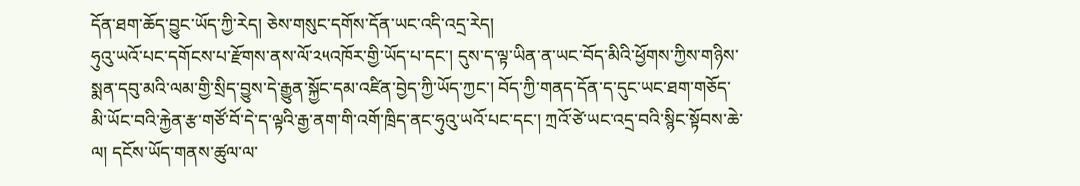དོན་ཐག་ཆོད་བྱུང་ཡོད་ཀྱི་རེད། ཅེས་གསུང་དགོས་དོན་ཡང་འདི་འདྲ་རེད།
ཧུའུ་ཡའོ་པང་དགོངས་པ་རྫོགས་ནས་ལོ་༢༥འཁོར་གྱི་ཡོད་པ་དང་། དུས་ད་ལྟ་ཡིན་ན་ཡང་བོད་མིའི་ཕྱོགས་ཀྱིས་གཉིས་སྨན་དབུ་མའི་ལམ་གྱི་སྲིད་བྱུས་དེ་རྒྱུན་སྐྱོང་དམ་འཛིན་བྱེད་ཀྱི་ཡོད་ཀྱང་། བོད་ཀྱི་གནད་དོན་ད་དུང་ཡང་ཐག་གཅོད་མི་ཡོང་བའི་རྐྱེན་རྩ་གཙོ་བོ་དེ་ད་ལྟའི་རྒྱ་ནག་གི་འགོ་ཁྲིད་ནང་ཧུའུ་ཡའོ་པང་དང་། ཀྲའོ་ཙེ་ཡང་འདྲ་བའི་སྙིང་སྟོབས་ཆེ་ལ། དངོས་ཡོད་གནས་ཚུལ་ལ་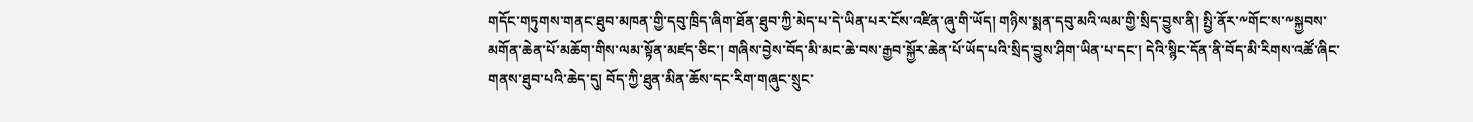གདོང་གཏུགས་གནང་ཐུབ་མཁན་གྱི་དབུ་ཁྲིད་ཞིག་ཐོན་ཐུབ་ཀྱི་མེད་པ་དེ་ཡིན་པར་ངོས་འཛིན་ཞུ་གི་ཡོད། གཉིས་སྨན་དབུ་མའི་ལམ་གྱི་སྲིད་བྱུས་ནི། སྤྱི་ནོར་༸གོང་ས་༸སྐྱབས་མགོན་ཆེན་པོ་མཆོག་གིས་ལམ་སྟོན་མཛད་ཅིང་། གཞིས་བྱེས་བོད་མི་མང་ཆེ་བས་རྒྱབ་སྐྱོར་ཆེན་པོ་ཡོད་པའི་སྲིད་བྱུས་ཤིག་ཡིན་པ་དང་། དེའི་སྙིང་དོན་ནི་བོད་མི་རིགས་འཚོ་ཞིང་གནས་ཐུབ་པའི་ཆེད་དུ། བོད་ཀྱི་ཐུན་མིན་ཆོས་དང་རིག་གཞུང་སྲུང་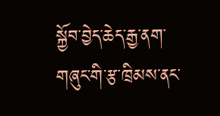སྐྱོབ་བྱེད་ཆེད་རྒྱ་ནག་གཞུང་གི་རྩ་ཁྲིམས་ནང་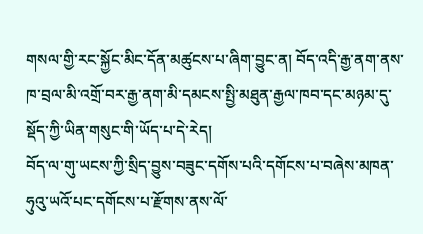གསལ་གྱི་རང་སྐྱོང་མིང་དོན་མཚུངས་པ་ཞིག་བྱུང་ན། བོད་འདི་རྒྱ་ནག་ནས་ཁ་བྲལ་མི་འགྲོ་བར་རྒྱ་ནག་མི་དམངས་སྤྱི་མཐུན་རྒྱལ་ཁབ་དང་མཉམ་དུ་སྡོད་ཀྱི་ཡིན་གསུང་གི་ཡོད་པ་དེ་རེད།
བོད་ལ་གུ་ཡངས་ཀྱི་སྲིད་བྱུས་བཟུང་དགོས་པའི་དགོངས་པ་བཞེས་མཁན་ཧུའུ་ཡའོ་པང་དགོངས་པ་རྫོགས་ནས་ལོ་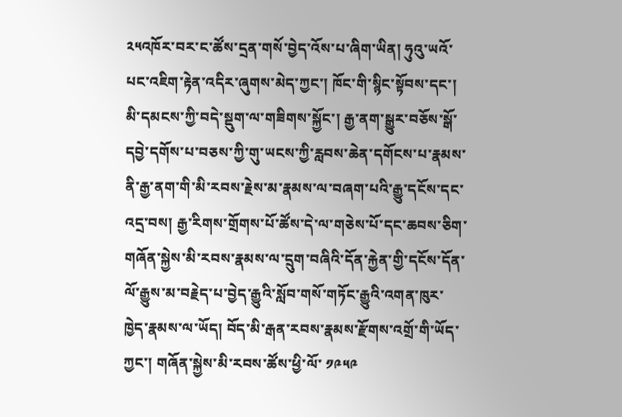༢༥འཁོར་བར་ང་ཚོས་དྲན་གསོ་བྱེད་འོས་པ་ཞིག་ཡིན། ཧུའུ་ཡའོ་པང་འཇིག་རྟེན་འདིར་ཞུགས་མེད་ཀྱང་། ཁོང་གི་སྙིང་སྟོབས་དང་། མི་དམངས་ཀྱི་བདེ་སྡུག་ལ་གཟིགས་སྐྱོང་། རྒྱ་ནག་སྒྱུར་བཅོས་སྒོ་དབྱེ་དགོས་པ་བཅས་ཀྱི་གུ་ཡངས་ཀྱི་རླབས་ཆེན་དགོངས་པ་རྣམས་ནི་རྒྱ་ནག་གི་མི་རབས་རྗེས་མ་རྣམས་ལ་བཞག་པའི་རྒྱུ་དངོས་དང་འདྲ་བས། རྒྱ་རིགས་གྲོགས་པོ་ཚོས་དེ་ལ་གཅེས་པོ་དང་ཆབས་ཅིག་གཞོན་སྐྱེས་མི་རབས་རྣམས་ལ་དྲུག་བཞིའི་དོན་རྐྱེན་གྱི་དངོས་དོན་ལོ་རྒྱུས་མ་བརྗེད་པ་བྱེད་རྒྱུའི་སློབ་གསོ་གཏོང་རྒྱུའི་འགན་ཁུར་ཁྱེད་རྣམས་ལ་ཡོད། བོད་མི་རྒན་རབས་རྣམས་རྫོགས་འགྲོ་གི་ཡོད་ཀྱང་། གཞོན་སྐྱེས་མི་རབས་ཚོས་ཕྱི་ལོ་ ༡༩༥༩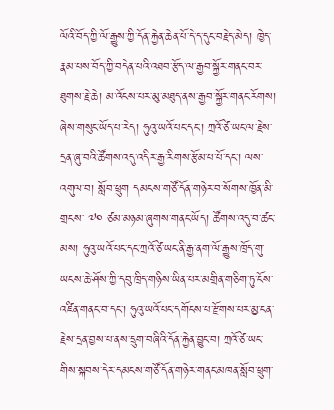ལོའི་བོད་ཀྱི་ལོ་རྒྱུས་ཀྱི་དོན་རྐྱེན་ཆེན་པོ་དེ་ད་དུང་བརྗེད་མེད། ཁྱེད་རྣམ་པས་བོད་ཀྱི་བདེན་པའི་འཐབ་རྩོད་ལ་རྒྱབ་སྐྱོར་གནང་བར་ཐུགས་རྗེ་ཆེ། མ་འོངས་པར་མུ་མཐུད་ནས་རྒྱབ་སྐྱོར་གནང་རོགས། ཞེས་གསུང་ཡོད་པ་རེད། ཧུའུ་ཡའོ་པང་དང་། ཀྲའོ་ཙེ་ཡང་ལ་རྗེས་དྲན་ཞུ་བའི་ཚོགས་འདུ་འདིར་རྒྱ་རིགས་རྩོམ་པ་པོ་དང་། ལས་འགུལ་བ། སློབ་ཕྲུག དམངས་གཙོ་དོན་གཉེར་བ་སོགས་ཁྱོན་མི་གྲངས་ ༧༠ ཙམ་མཉམ་ཞུགས་གནང་ཡོད། ཚོགས་འདུ་བ་ཚང་མས། ཧུའུ་ཡའོ་པང་དང་ཀྲའོ་ཙེ་ཡང་ནི་རྒྱ་ནག་ལོ་རྒྱུས་ཁྲོད་གུ་ཡངས་ཆེ་ཤོས་ཀྱི་དབུ་ཁྲིད་གཉིས་ཡིན་པར་མགྲིན་གཅིག་ཏུ་ངོས་འཛིན་གནང་བ་དང་། ཧུའུ་ཡའོ་པང་དགོངས་པ་རྫོགས་པར་མྱ་ངན་རྗེས་དྲན་བྱས་པ་ནས་དྲུག་བཞིའི་དོན་རྐྱེན་བྱུང་བ། ཀྲའོ་ཙེ་ཡང་གིས་སྐབས་དེར་དམངས་གཙོ་དོན་གཉེར་གནང་མཁན་སློབ་ཕྲུག་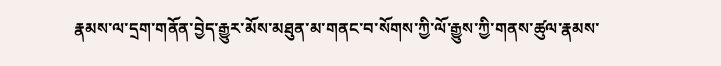རྣམས་ལ་དྲག་གནོན་བྱེད་རྒྱུར་མོས་མཐུན་མ་གནང་བ་སོགས་ཀྱི་ལོ་རྒྱུས་ཀྱི་གནས་ཚུལ་རྣམས་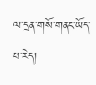ལ་དྲན་གསོ་གནང་ཡོད་པ་རེད།